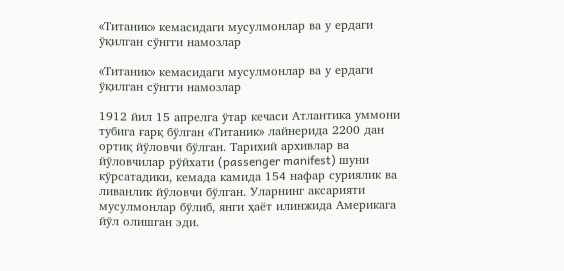«Титаник» кемасидаги мусулмонлар ва у ердаги ўқилган сўнгги намозлар

«Титаник» кемасидаги мусулмонлар ва у ердаги ўқилган сўнгги намозлар

1912 йил 15 апрелга ўтар кечаси Атлантика уммони тубига ғарқ бўлган «Титаник» лайнерида 2200 дан ортиқ йўловчи бўлган. Тарихий архивлар ва йўловчилар рўйхати (passenger manifest) шуни кўрсатадики, кемада камида 154 нафар суриялик ва ливанлик йўловчи бўлган. Уларнинг аксарияти мусулмонлар бўлиб, янги ҳаёт илинжида Америкага йўл олишган эди.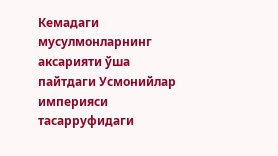Кемадаги мусулмонларнинг аксарияти ўша пайтдаги Усмонийлар империяси тасарруфидаги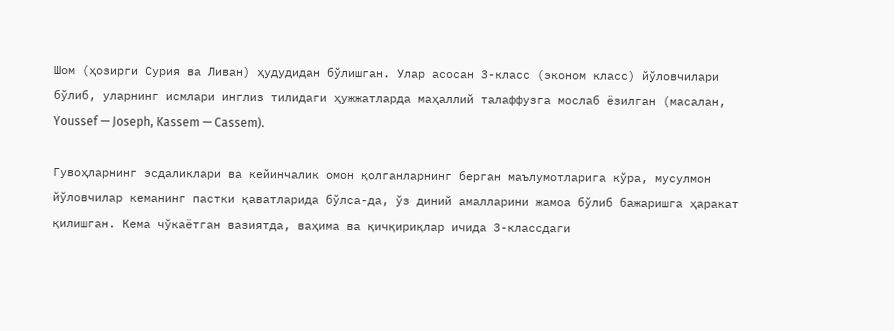Шом (ҳозирги Сурия ва Ливан) ҳудудидан бўлишган. Улар асосан 3-класс (эконом класс) йўловчилари бўлиб, уларнинг исмлари инглиз тилидаги ҳужжатларда маҳаллий талаффузга мослаб ёзилган (масалан, Youssef — Joseph, Kassem — Cassem).

Гувоҳларнинг эсдаликлари ва кейинчалик омон қолганларнинг берган маълумотларига кўра, мусулмон йўловчилар кеманинг пастки қаватларида бўлса-да, ўз диний амалларини жамоа бўлиб бажаришга ҳаракат қилишган. Кема чўкаётган вазиятда, ваҳима ва қичқириқлар ичида 3-классдаги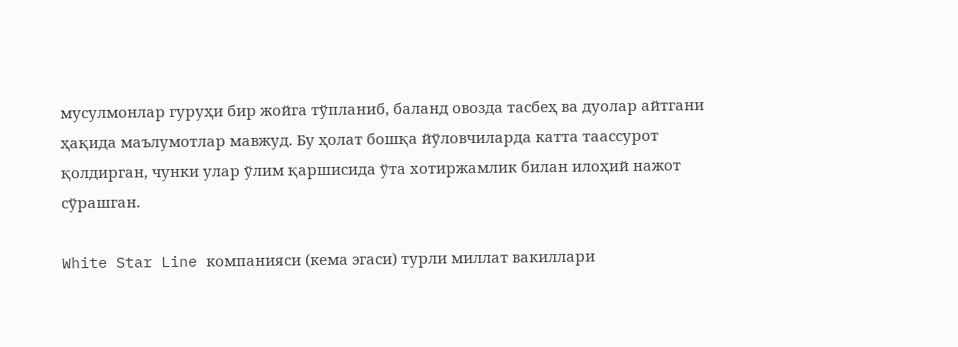мусулмонлар гуруҳи бир жойга тўпланиб, баланд овозда тасбеҳ ва дуолар айтгани ҳақида маълумотлар мавжуд. Бу ҳолат бошқа йўловчиларда катта таассурот қолдирган, чунки улар ўлим қаршисида ўта хотиржамлик билан илоҳий нажот сўрашган.

White Star Line компанияси (кема эгаси) турли миллат вакиллари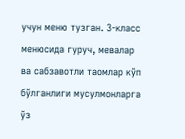учун меню тузган. 3-класс менюсида гуруч, мевалар ва сабзавотли таомлар кўп бўлганлиги мусулмонларга ўз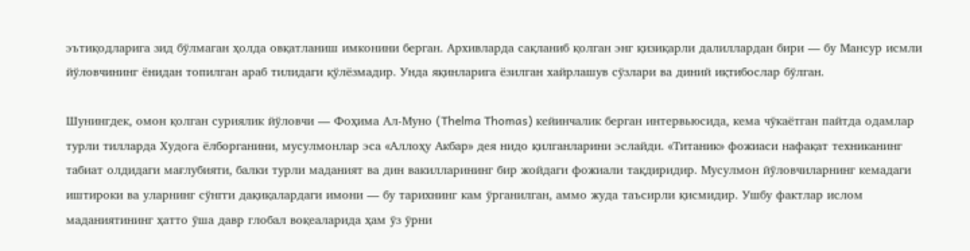эътиқодларига зид бўлмаган ҳолда овқатланиш имконини берган. Архивларда сақланиб қолган энг қизиқарли далиллардан бири — бу Мансур исмли йўловчининг ёнидан топилган араб тилидаги қўлёзмадир. Унда яқинларига ёзилган хайрлашув сўзлари ва диний иқтибослар бўлган.

Шунингдек, омон қолган суриялик йўловчи — Фоҳима Ал-Муно (Thelma Thomas) кейинчалик берган интервьюсида, кема чўкаётган пайтда одамлар турли тилларда Худога ёлборганини, мусулмонлар эса «Аллоҳу Акбар» дея нидо қилганларини эслайди. «Титаник» фожиаси нафақат техниканинг табиат олдидаги мағлубияти, балки турли маданият ва дин вакилларининг бир жойдаги фожиали тақдиридир. Мусулмон йўловчиларнинг кемадаги иштироки ва уларнинг сўнгги дақиқалардаги имони — бу тарихнинг кам ўрганилган, аммо жуда таъсирли қисмидир. Ушбу фактлар ислом маданиятининг ҳатто ўша давр глобал воқеаларида ҳам ўз ўрни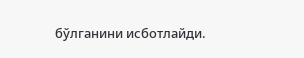бўлганини исботлайди.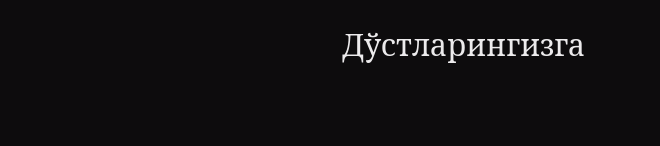Дўстларингизга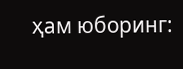ҳам юборинг: